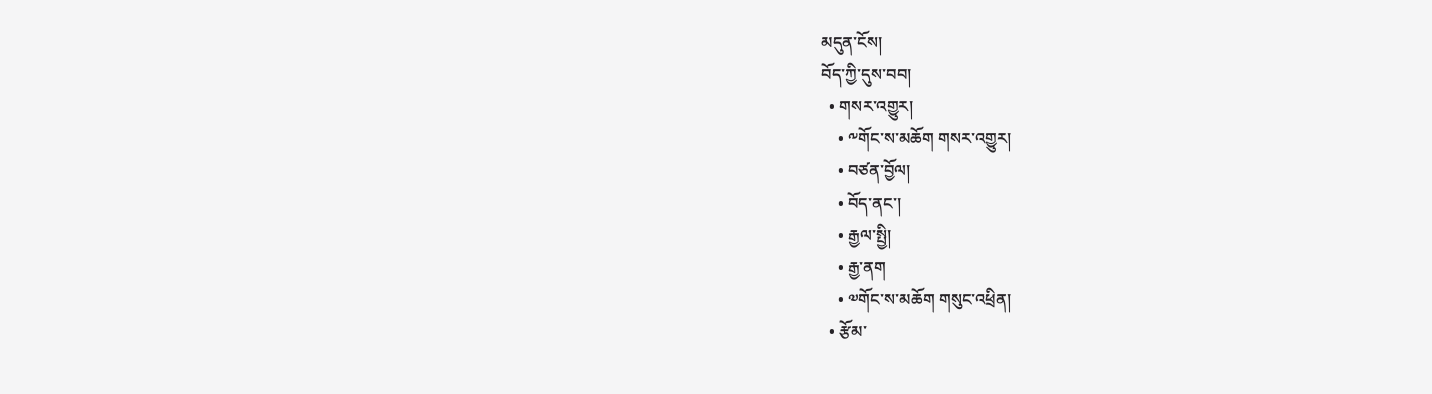མདུན་ངོས།
བོད་ཀྱི་དུས་བབ།
  • གསར་འགྱུར།
    • ༸གོང་ས་མཆོག གསར་འགྱུར།
    • བཙན་བྱོལ།
    • བོད་ནང་།
    • རྒྱལ་སྤྱི།
    • རྒྱ་ནག
    • ༧གོང་ས་མཆོག གསུང་འཕྲིན།
  • རྩོམ་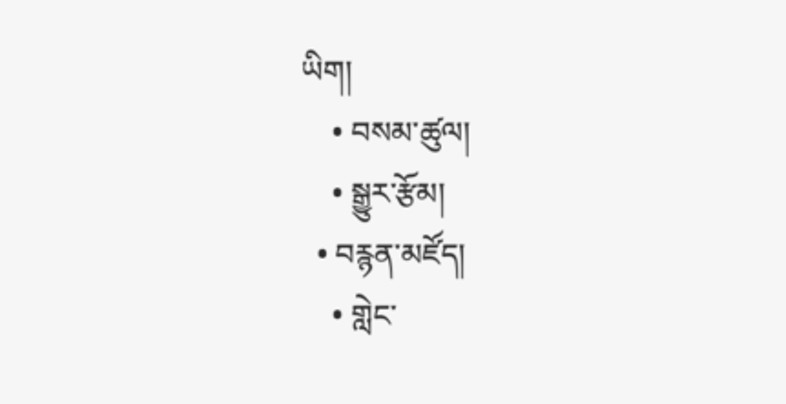ཡིག།
    • བསམ་ཚུལ།
    • སྒྱུར་རྩོམ།
  • བརྙན་མཛོད།
    • གླེང་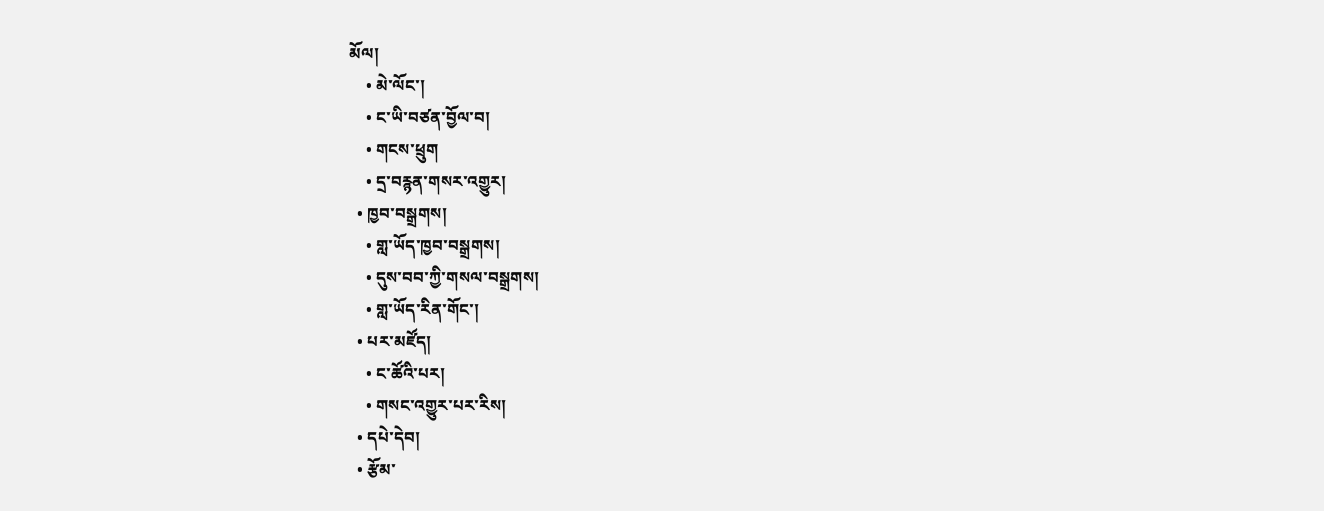མོལ།
    • མེ་ལོང་།
    • ང་ཡི་བཙན་བྱོལ་བ།
    • གངས་ཕྲུག
    • དྲ་བརྙན་གསར་འགྱུར།
  • ཁྱབ་བསྒྲགས།
    • གླ་ཡོད་ཁྱབ་བསྒྲགས།
    • དུས་བབ་ཀྱི་གསལ་བསྒྲགས།
    • གླ་ཡོད་རིན་གོང་།
  • པར་མཛོད།
    • ང་ཚོའི་པར།
    • གསང་འགྱུར་པར་རིས།
  • དཔེ་དེབ།
  • རྩོམ་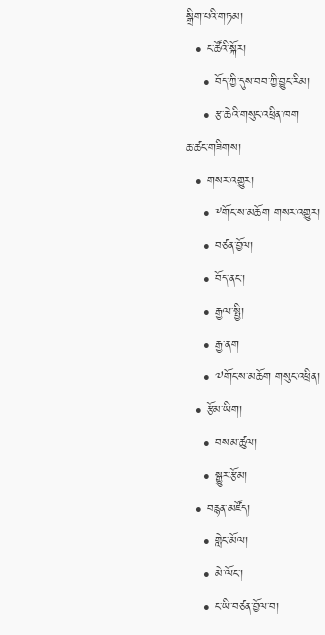སྒྲིག་པའི་གཏམ།
  • ང་ཚོའི་སྐོར།
    • བོད་ཀྱི་དུས་བབ་ཀྱི་བྱུང་རིམ།
    • རྩ་ཆེའི་གསུང་འཕྲིན་ཁག
ཆ་ཚང་གཟིགས།
  • གསར་འགྱུར།
    • ༸གོང་ས་མཆོག གསར་འགྱུར།
    • བཙན་བྱོལ།
    • བོད་ནང་།
    • རྒྱལ་སྤྱི།
    • རྒྱ་ནག
    • ༧གོང་ས་མཆོག གསུང་འཕྲིན།
  • རྩོམ་ཡིག།
    • བསམ་ཚུལ།
    • སྒྱུར་རྩོམ།
  • བརྙན་མཛོད།
    • གླེང་མོལ།
    • མེ་ལོང་།
    • ང་ཡི་བཙན་བྱོལ་བ།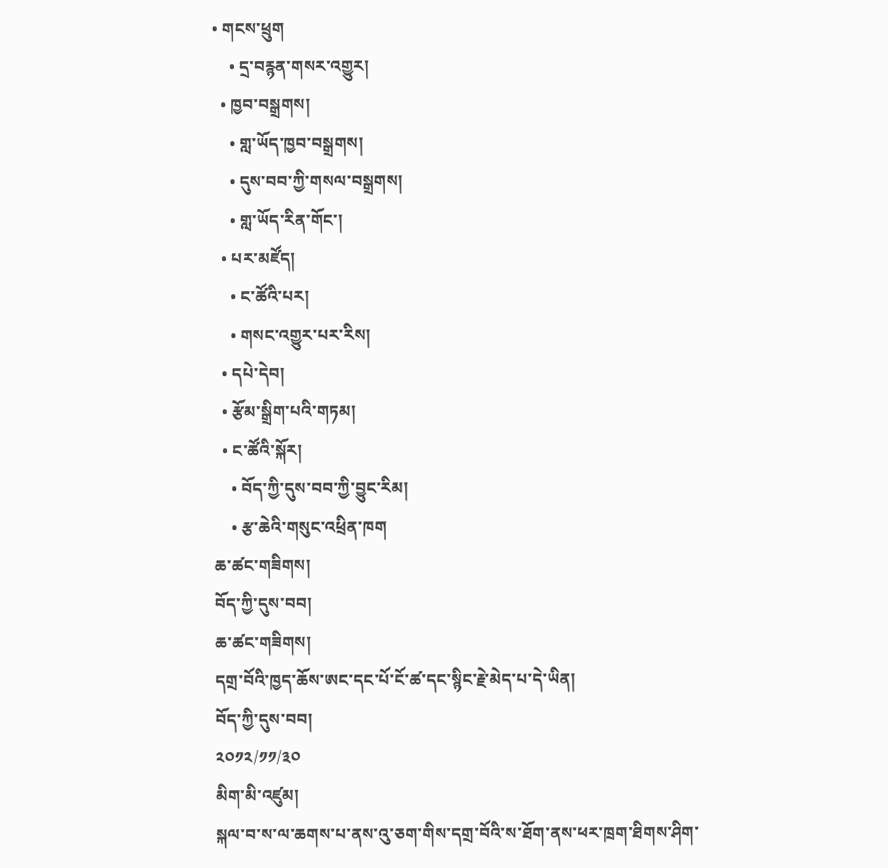• གངས་ཕྲུག
    • དྲ་བརྙན་གསར་འགྱུར།
  • ཁྱབ་བསྒྲགས།
    • གླ་ཡོད་ཁྱབ་བསྒྲགས།
    • དུས་བབ་ཀྱི་གསལ་བསྒྲགས།
    • གླ་ཡོད་རིན་གོང་།
  • པར་མཛོད།
    • ང་ཚོའི་པར།
    • གསང་འགྱུར་པར་རིས།
  • དཔེ་དེབ།
  • རྩོམ་སྒྲིག་པའི་གཏམ།
  • ང་ཚོའི་སྐོར།
    • བོད་ཀྱི་དུས་བབ་ཀྱི་བྱུང་རིམ།
    • རྩ་ཆེའི་གསུང་འཕྲིན་ཁག
ཆ་ཚང་གཟིགས།
བོད་ཀྱི་དུས་བབ།
ཆ་ཚང་གཟིགས།
དགྲ་བོའི་ཁྱད་ཆོས་ཨང་དང་པོ་ངོ་ཚ་དང་སྙིང་རྗེ་མེད་པ་དེ་ཡིན།
བོད་ཀྱི་དུས་བབ།
༢༠༡༢/༡༡/༣༠
མིག་མི་འཛུམ།
སྐལ་བ་ས་ལ་ཆགས་པ་ནས་འུ་ཅག་གིས་དགྲ་བོའི་ས་ཐོག་ནས་ཕར་ཁྲག་ཐིགས་ཤིག་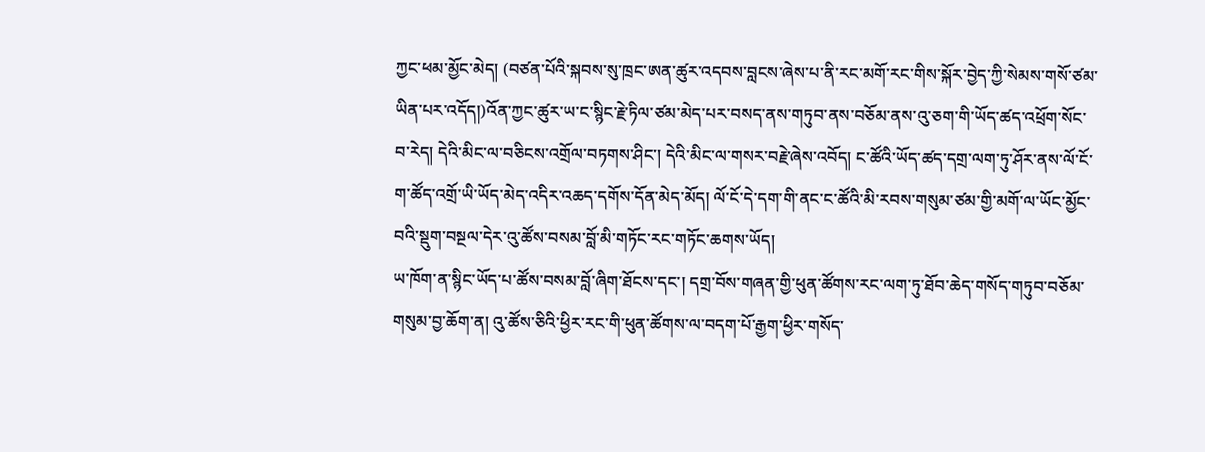ཀྱང་ཕམ་མྱོང་མེད། (བཙན་པོའི་སྐབས་སུ་ཁྲང་ཨན་ཚུར་འདབས་བླངས་ཞེས་པ་ནི་རང་མགོ་རང་གིས་སྐོར་བྱེད་ཀྱི་སེམས་གསོ་ཙམ་ཡིན་པར་འདོད།)འོན་ཀྱང་ཚུར་ཡ་ང་སྙིང་རྗེ་ཏིལ་ཙམ་མེད་པར་བསད་ནས་གཏུབ་ནས་བཅོམ་ནས་འུ་ཅག་གི་ཡོད་ཚད་འཕྲོག་སོང་བ་རེད། དེའི་མིང་ལ་བཅིངས་འགྲོལ་བཏགས་ཤིང་། དེའི་མིང་ལ་གསར་བརྗེ་ཞེས་འབོད། ང་ཚོའི་ཡོད་ཚད་དགྲ་ལག་ཏུ་ཤོར་ནས་ལོ་ངོ་ག་ཚོད་འགྲོ་ཡི་ཡོད་མེད་འདིར་འཆད་དགོས་དོན་མེད་མོད། ལོ་ངོ་དེ་དག་གི་ནང་ང་ཚོའི་མི་རབས་གསུམ་ཙམ་གྱི་མགོ་ལ་ཡོང་མྱོང་བའི་སྡུག་བསྔལ་དེར་འུ་ཚོས་བསམ་བློ་མི་གཏོང་རང་གཏོང་ཆགས་ཡོད།
ཡ་ཁོག་ན་སྙིང་ཡོད་པ་ཚོས་བསམ་བློ་ཞིག་ཐོངས་དང་། དགྲ་བོས་གཞན་གྱི་ཕུན་ཚོགས་རང་ལག་ཏུ་ཐོབ་ཆེད་གསོད་གཏུབ་བཅོམ་གསུམ་བྱ་ཆོག་ན། འུ་ཚོས་ཅིའི་ཕྱིར་རང་གི་ཕུན་ཚོགས་ལ་བདག་པོ་རྒྱག་ཕྱིར་གསོད་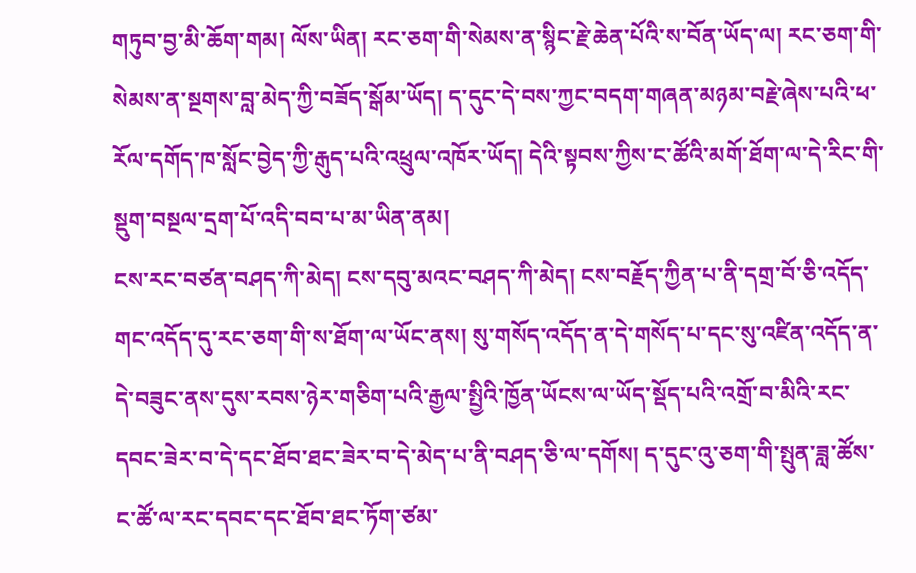གཏུབ་བྱ་མི་ཆོག་གམ། ལོས་ཡིན། རང་ཅག་གི་སེམས་ན་སྙིང་རྗེ་ཆེན་པོའི་ས་བོན་ཡོད་ལ། རང་ཅག་གི་སེམས་ན་སྔགས་བླ་མེད་ཀྱི་བཟོད་སྒོམ་ཡོད། ད་དུང་དེ་བས་ཀྱང་བདག་གཞན་མཉམ་བརྗེ་ཞེས་པའི་ཕ་རོལ་དགོད་ཁ་སློང་བྱེད་ཀྱི་རྒུད་པའི་འཕྲུལ་འཁོར་ཡོད། དེའི་སྟབས་ཀྱིས་ང་ཚོའི་མགོ་ཐོག་ལ་དེ་རིང་གི་སྡུག་བསྔལ་དྲག་པོ་འདི་བབ་པ་མ་ཡིན་ནམ།
ངས་རང་བཙན་བཤད་ཀི་མེད། ངས་དབུ་མའང་བཤད་ཀི་མེད། ངས་བརྗོད་ཀྱིན་པ་ནི་དགྲ་བོ་ཅི་འདོད་གང་འདོད་དུ་རང་ཅག་གི་ས་ཐོག་ལ་ཡོང་ནས། སུ་གསོད་འདོད་ན་དེ་གསོད་པ་དང་སུ་འཛིན་འདོད་ན་དེ་བཟུང་ནས་དུས་རབས་ཉེར་གཅིག་པའི་རྒྱལ་སྤྱིའི་ཁྱོན་ཡོངས་ལ་ཡོད་སྡོད་པའི་འགྲོ་བ་མིའི་རང་དབང་ཟེར་བ་དེ་དང་ཐོབ་ཐང་ཟེར་བ་དེ་མེད་པ་ནི་བཤད་ཅི་ལ་དགོས། ད་དུང་འུ་ཅག་གི་སྤུན་ཟླ་ཚོས་ང་ཚོ་ལ་རང་དབང་དང་ཐོབ་ཐང་ཏོག་ཙམ་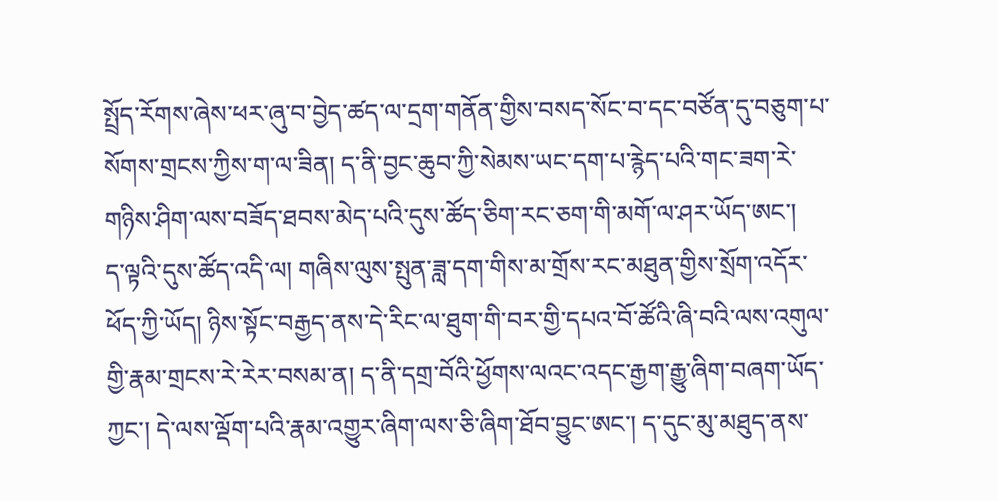སྤྲོད་རོགས་ཞེས་ཕར་ཞུ་བ་བྱེད་ཚད་ལ་དྲག་གནོན་གྱིས་བསད་སོང་བ་དང་བཙོན་དུ་བཅུག་པ་སོགས་གྲངས་ཀྱིས་ག་ལ་ཟིན། ད་ནི་བྱང་ཆུབ་ཀྱི་སེམས་ཡང་དག་པ་རྙེད་པའི་གང་ཟག་རེ་གཉིས་ཤིག་ལས་བཟོད་ཐབས་མེད་པའི་དུས་ཚོད་ཅིག་རང་ཅག་གི་མགོ་ལ་ཤར་ཡོད་ཨང་།
ད་ལྟའི་དུས་ཚོད་འདི་ལ། གཞིས་ལུས་སྤུན་ཟླ་དག་གིས་མ་གྲོས་རང་མཐུན་གྱིས་སྲོག་འདོར་ཕོད་ཀྱི་ཡོད། ཉིས་སྟོང་བརྒྱད་ནས་དེ་རིང་ལ་ཐུག་གི་བར་གྱི་དཔའ་བོ་ཚོའི་ཞི་བའི་ལས་འགུལ་གྱི་རྣམ་གྲངས་རེ་རེར་བསམ་ན། ད་ནི་དགྲ་བོའི་ཕྱོགས་ལའང་འདང་རྒྱག་རྒྱུ་ཞིག་བཞག་ཡོད་ཀྱང་། དེ་ལས་ལྡོག་པའི་རྣམ་འགྱུར་ཞིག་ལས་ཅི་ཞིག་ཐོབ་བྱུང་ཨང་། ད་དུང་མུ་མཐུད་ནས་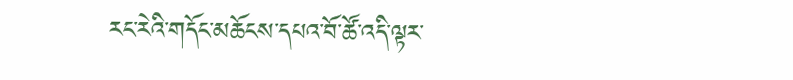རང་རེའི་གདོང་མཆོངས་དཔའ་བོ་ཚོ་འདི་ལྟར་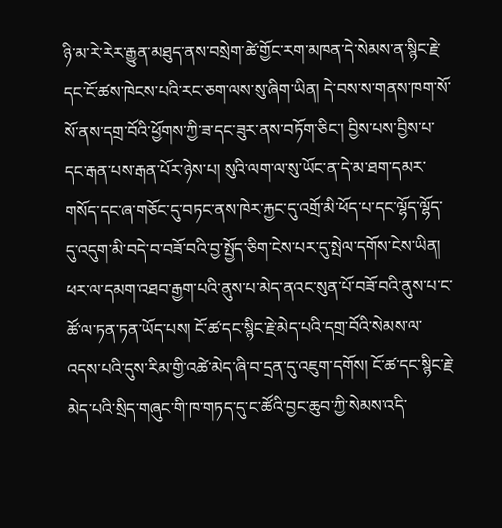ཉི་མ་རེ་རེར་རྒྱུན་མཐུད་ནས་བསྲེག་ཚེ་གྱོང་རག་མཁན་དེ་སེམས་ན་སྙིང་རྗེ་དང་ངོ་ཚས་ཁེངས་པའི་རང་ཅག་ལས་སུ་ཞིག་ཡིན། དེ་བས་ས་གནས་ཁག་སོ་སོ་ནས་དགྲ་བོའི་ཕྱོགས་ཀྱི་ཟ་དང་ཟུར་ནས་བཏོག་ཅིང་། བྱིས་པས་བྱིས་པ་དང་རྒན་པས་རྒན་པོར་ཉེས་པ། སུའི་ལག་ལ་སུ་ཡོང་ན་དེ་མ་ཐག་དམར་གསོད་དང་ཞ་གཅོང་དུ་བཏང་ནས་ཁེར་རྐྱང་དུ་འགྲོ་མི་ཕོད་པ་དང་ལྷོད་ལྷོད་དུ་འདུག་མི་བདེ་བ་བཟོ་བའི་བྱ་སྤྱོད་ཅིག་ངེས་པར་དུ་སྤེལ་དགོས་ངེས་ཡིན།
ཕར་ལ་དམག་འཐབ་རྒྱག་པའི་ནུས་པ་མེད་ནའང་སུན་པོ་བཟོ་བའི་ནུས་པ་ང་ཚོ་ལ་ཏན་ཏན་ཡོད་པས། ངོ་ཚ་དང་སྙིང་རྗེ་མེད་པའི་དགྲ་བོའི་སེམས་ལ་འདས་པའི་དུས་རིམ་གྱི་འཚེ་མེད་ཞི་བ་དྲན་དུ་འཇུག་དགོས། ངོ་ཚ་དང་སྙིང་རྗེ་མེད་པའི་སྲིད་གཞུང་གི་ཁ་གཏད་དུ་ང་ཚོའི་བྱང་ཆུབ་ཀྱི་སེམས་འདི་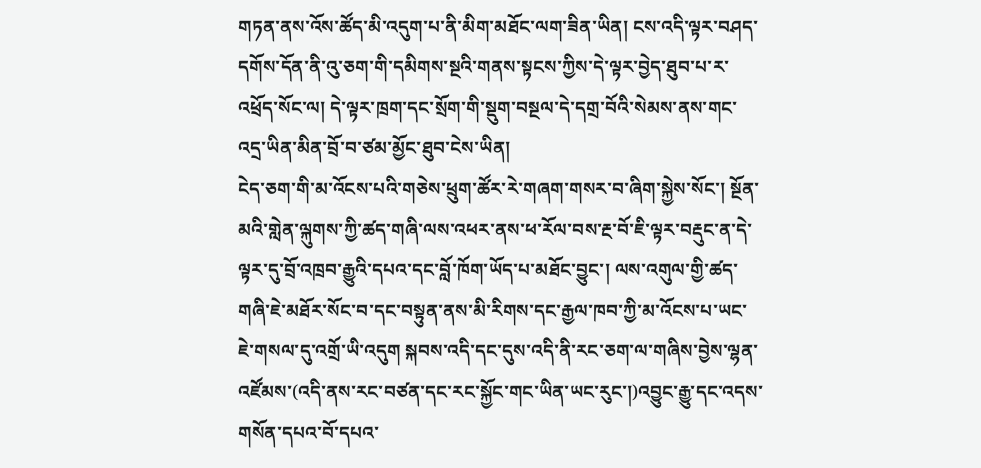གཏན་ནས་འོས་ཚོད་མི་འདུག་པ་ནི་མིག་མཐོང་ལག་ཟིན་ཡིན། ངས་འདི་ལྟར་བཤད་དགོས་དོན་ནི་འུ་ཅག་གི་དམིགས་སྔའི་གནས་སྟངས་ཀྱིས་དེ་ལྟར་བྱེད་ཐུབ་པ་ར་འཕྲོད་སོང་ལ། དེ་ལྟར་ཁྲག་དང་སྲོག་གི་སྡུག་བསྔལ་དེ་དགྲ་བོའི་སེམས་ནས་གང་འདྲ་ཡིན་མིན་བྲོ་བ་ཙམ་མྱོང་ཐུབ་ངེས་ཡིན།
ངེད་ཅག་གི་མ་འོངས་པའི་གཅེས་ཕྲུག་ཚོར་རེ་གཞག་གསར་བ་ཞིག་སྐྱེས་སོང་། སྔོན་མའི་གླེན་ལྐུགས་ཀྱི་ཚད་གཞི་ལས་འཕར་ནས་ཕ་རོལ་བས་རྔ་བོ་ཇི་ལྟར་བརྡུང་ན་དེ་ལྟར་དུ་བྲོ་འཁྲབ་རྒྱུའི་དཔའ་དང་བློ་ཁོག་ཡོད་པ་མཐོང་བྱུང་། ལས་འགུལ་གྱི་ཚད་གཞི་ཇེ་མཐོར་སོང་བ་དང་བསྟུན་ནས་མི་རིགས་དང་རྒྱལ་ཁབ་ཀྱི་མ་འོངས་པ་ཡང་ཇེ་གསལ་དུ་འགྲོ་ཡི་འདུག སྐབས་འདི་དང་དུས་འདི་ནི་རང་ཅག་ལ་གཞིས་བྱེས་ལྷན་འཛོམས་(འདི་ནས་རང་བཙན་དང་རང་སྐྱོང་གང་ཡིན་ཡང་རུང་།)འབྱུང་རྒྱུ་དང་འདས་གསོན་དཔའ་བོ་དཔའ་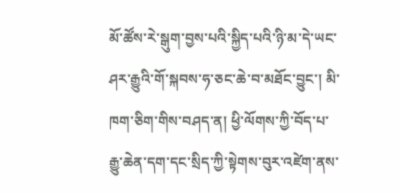མོ་ཚོས་རེ་སྒུག་བྱས་པའི་སྐྱིད་པའི་ཉི་མ་དེ་ཡང་ཤར་རྒྱུའི་གོ་སྐབས་ཧ་ཅང་ཆེ་བ་མཐོང་བྱུང་། མི་ཁག་ཅིག་གིས་བཤད་ན། ཕྱི་ལོགས་ཀྱི་བོད་པ་རྒྱུ་ཆེན་དག་དང་སྲིད་ཀྱི་སྟེགས་བུར་འཛེག་ནས་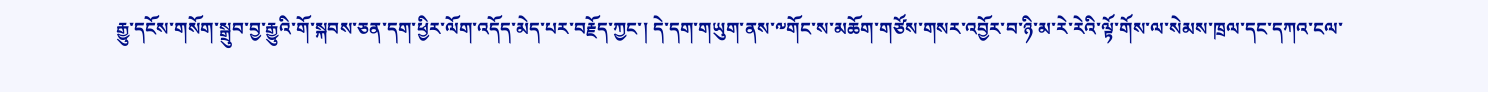རྒྱུ་དངོས་གསོག་སྒྲུབ་བྱ་རྒྱུའི་གོ་སྐབས་ཅན་དག་ཕྱིར་ལོག་འདོད་མེད་པར་བརྗོད་ཀྱང་། དེ་དག་གཡུག་ནས་༸གོང་ས་མཆོག་གཙོས་གསར་འབྱོར་བ་ཉི་མ་རེ་རེའི་ལྟོ་གོས་ལ་སེམས་ཁྲལ་དང་དཀའ་ངལ་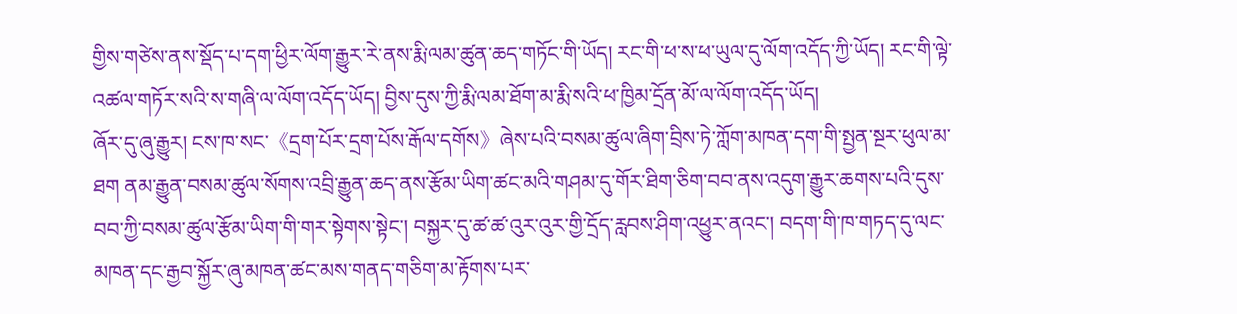གྱིས་གཙེས་ནས་སྡོད་པ་དག་ཕྱིར་ལོག་རྒྱུར་རེ་ནས་རྨི་ལམ་ཚུན་ཆད་གཏོང་གི་ཡོད། རང་གི་ཕ་ས་ཕ་ཡུལ་དུ་ལོག་འདོད་ཀྱི་ཡོད། རང་གི་ལྟེ་འཚལ་གཏོར་སའི་ས་གཞི་ལ་ལོག་འདོད་ཡོད། བྱིས་དུས་ཀྱི་རྨི་ལམ་ཐོག་མ་རྨི་སའི་ཕ་ཁྱིམ་དྲོན་མོ་ལ་ལོག་འདོད་ཡོད།
ཞོར་དུ་ཞུ་རྒྱུར། ངས་ཁ་སང་《དྲག་པོར་དྲག་པོས་རྒོལ་དགོས》ཞེས་པའི་བསམ་ཚུལ་ཞིག་བྲིས་ཏེ་ཀློག་མཁན་དག་གི་སྤྱན་སྔར་ཕུལ་མ་ཐག ནམ་རྒྱུན་བསམ་ཚུལ་སོགས་འབྲི་རྒྱུན་ཆད་ནས་རྩོམ་ཡིག་ཚང་མའི་གཤམ་དུ་གོར་ཐིག་ཅིག་བབ་ནས་འདུག་རྒྱུར་ཆགས་པའི་དུས་བབ་ཀྱི་བསམ་ཚུལ་རྩོམ་ཡིག་གི་གར་སྟེགས་སྟེང་། བསྐྱར་དུ་ཚ་ཚ་འུར་འུར་གྱི་དྲོད་རླབས་ཤིག་འཕྱུར་ནའང་། བདག་གི་ཁ་གཏད་དུ་ལང་མཁན་དང་རྒྱབ་སྐྱོར་ཞུ་མཁན་ཚང་མས་གནད་གཅིག་མ་རྟོགས་པར་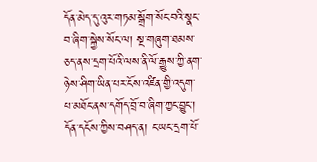དོན་མེད་དུ་འུར་གཏམ་སྒྲོག་སོང་བའི་སྣང་བ་ཞིག་སྐྱེས་སོང་ལ། སྔ་གཞུག་ཐམས་ཅད་ནས་དྲག་པོའི་ལས་ནི་ལོ་རྒྱུས་ཀྱི་ནག་ཉེས་ཤིག་ཡིན་པར་ངོས་འཛིན་གྱི་འདུག་པ་མཐོང་ནས་དགོད་བྲོ་བ་ཞིག་ཀྱང་བྱུང་། དོན་དངོས་ཀྱིས་བཤད་ན། ང་ཡང་དྲག་པོ་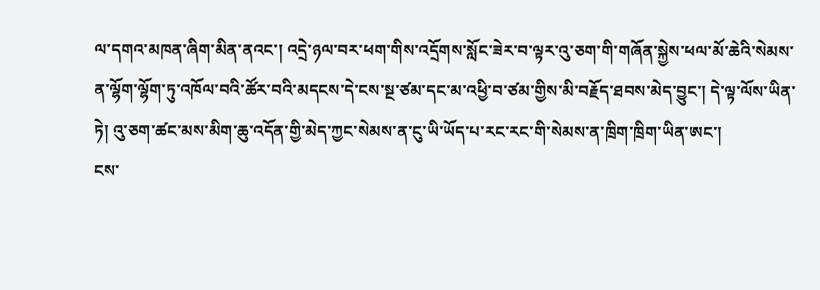ལ་དགའ་མཁན་ཞིག་མིན་ནའང་། འདྲེ་ཉལ་བར་ཕག་གིས་འདྲོགས་སློང་ཟེར་བ་ལྟར་འུ་ཅག་གི་གཞོན་སྐྱེས་ཕལ་མོ་ཆེའི་སེམས་ན་ལྷོག་ལྷོག་ཏུ་འཁོལ་བའི་ཚོར་བའི་མདངས་དེ་ངས་སྔ་ཙམ་དང་མ་འཕྱི་བ་ཙམ་གྱིས་མི་བརྗོད་ཐབས་མེད་བྱུང་། དེ་ལྟ་ལོས་ཡིན་ཏེ། འུ་ཅག་ཚང་མས་མིག་ཆུ་འདོན་གྱི་མེད་ཀྱང་སེམས་ན་ངུ་ཡི་ཡོད་པ་རང་རང་གི་སེམས་ན་ཁྲིག་ཁྲིག་ཡིན་ཨང་།
ངས་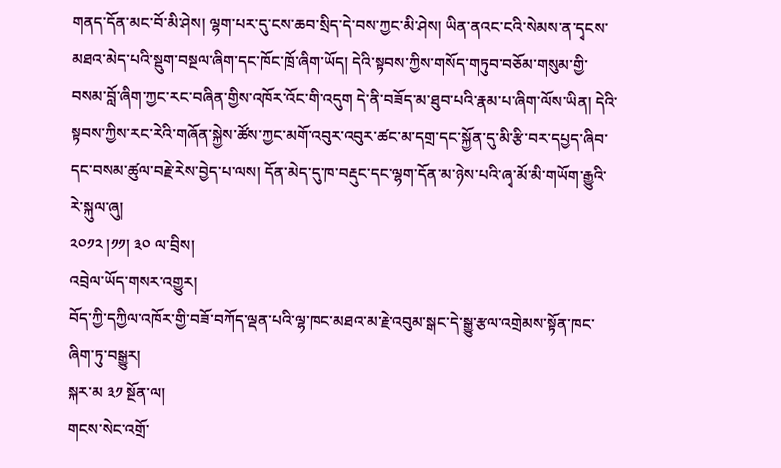གནད་དོན་མང་བོ་མི་ཤེས། ལྷག་པར་དུ་ངས་ཆབ་སྲིད་དེ་བས་ཀྱང་མི་ཤེས། ཡིན་ནའང་ངའི་སེམས་ན་དྭངས་མཐའ་མེད་པའི་སྡུག་བསྔལ་ཞིག་དང་ཁོང་ཁྲོ་ཞིག་ཡོད། དེའི་སྟབས་ཀྱིས་གསོད་གཏུབ་བཅོམ་གསུམ་གྱི་བསམ་བློ་ཞིག་ཀྱང་རང་བཞིན་གྱིས་འཁོར་འོང་གི་འདུག དེ་ནི་བཟོད་མ་ཐུབ་པའི་རྣམ་པ་ཞིག་ལོས་ཡིན། དེའི་སྟབས་ཀྱིས་རང་རེའི་གཞོན་སྐྱེས་ཚོས་ཀྱང་མགོ་འབུར་འབུར་ཚང་མ་དགྲ་དང་སྐྱོན་དུ་མི་རྩི་བར་དཔྱད་ཞིབ་དང་བསམ་ཚུལ་བརྗེ་རེས་བྱེད་པ་ལས། དོན་མེད་དུ་ཁ་བརྡུང་དང་ལྷག་དོན་མ་ཉེས་པའི་ཞྭ་མོ་མི་གཡོག་རྒྱུའི་རེ་སྐུལ་ཞུ།
༢༠༡༢ །༡༡། ༣༠ ལ་བྲིས།
འབྲེལ་ཡོད་གསར་འགྱུར།
བོད་ཀྱི་དཀྱིལ་འཁོར་གྱི་བཟོ་བཀོད་ལྡན་པའི་ལྷ་ཁང་མཐའ་མ་རྗེ་འབུམ་སྒང་དེ་སྒྱུ་རྩལ་འགྲེམས་སྟོན་ཁང་ཞིག་ཏུ་བསྒྱུར།
སྐར་མ ༣༡ སྔོན་ལ།
གངས་སེང་འགྲོ་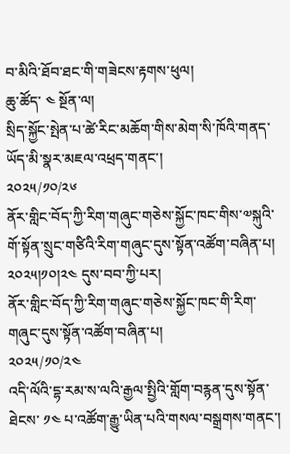བ་མིའི་ཐོབ་ཐང་གི་གཟེངས་རྟགས་ཕུལ།
ཆུ་ཚོད་ ༤ སྔོན་ལ།
སྲིད་སྐྱོང་སྤེན་པ་ཚེ་རིང་མཆོག་གིས་མེག་སི་ཁོའི་གནད་ཡོད་མི་སྣར་མཇལ་འཕྲད་གནང་།
༢༠༢༥/༡༠/༢༦
ནོར་གླིང་བོད་ཀྱི་རིག་གཞུང་གཅེས་སྐྱོང་ཁང་གིས་༧སྐུའི་གོ་སྟོན་སྲུང་གཙིའི་རིག་གཞུང་དུས་སྟོན་འཚོག་བཞིན་པ། ༢༠༢༥།༡༠།༢༤ དུས་བབ་ཀྱི་པར།
ནོར་གླིང་བོད་ཀྱི་རིག་གཞུང་གཅེས་སྐྱོང་ཁང་གི་རིག་གཞུང་དུས་སྟོན་འཚོག་བཞིན་པ།
༢༠༢༥/༡༠/༢༤
འདི་ལོའི་དྷ་རམ་ས་ལའི་རྒྱལ་སྤྱིའི་གློག་བརྙན་དུས་སྟོན་ཐེངས་ ༡༤ པ་འཚོག་རྒྱུ་ཡིན་པའི་གསལ་བསྒྲགས་གནང་།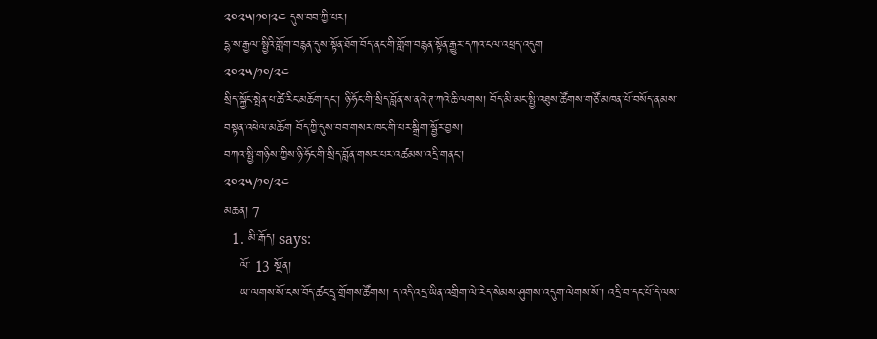༢༠༢༥།༡༠།༢༤ དུས་བབ་ཀྱི་པར།
དྷ་ས་རྒྱལ་སྤྱིའི་གློག་བརྙན་དུས་སྟོན་ཐོག་བོད་ནང་གི་གློག་བརྙན་སྟོན་རྒྱུར་དཀའ་ངལ་འཕྲད་འདུག
༢༠༢༥/༡༠/༢༤
སྲིད་སྐྱོང་སྤེན་པ་ཚེ་རིང་མཆོག་དང་། ཉི་ཧོང་གི་སྲིད་བློན་ས་ནའེ་ཊ་ཀའེ་ཆི་ལགས། བོད་མི་མང་སྤྱི་འཐུས་ཚོགས་གཙོ་མཁན་པོ་བསོད་ནམས་བསྟན་འཕེལ་མཆོག བོད་ཀྱི་དུས་བབ་གསར་ཁང་གི་པར་སྒྲིག་སྦྱོར་བྱས།
བཀའ་སྤྱི་གཉིས་ཀྱིས་ཉི་ཧོང་གི་སྲིད་བློན་གསར་པར་འཚམས་འདྲི་གནང་།
༢༠༢༥/༡༠/༢༤
མཆན། 7
  1. མི་རྒོད། says:
    ལོ་ 13 སྔོན།
    ཡ་ལགས་སོ་ངས་བོད་ཚང་དྲྭ་གྲོགས་ཚོགས། ད་འདི་འདྲ་ཡིན་འགྲིག་ལེ་རེད་སེམས་ཤུགས་འདུག་ལེགས་སོ་། འདྲི་བ་དང་པོ་དེ་ལས་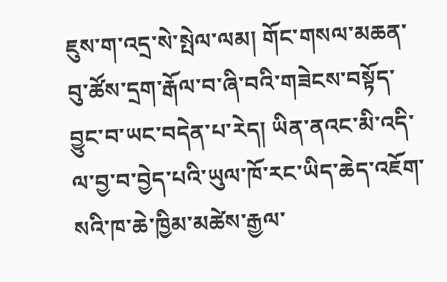ཇུས་ག་འདྲ་སེ་སྤེལ་ལམ། གོང་གསལ་མཆན་བུ་ཚོས་དྲག་རྒོལ་བ་ཞི་བའི་གཟེངས་བསྟོད་བྱུང་བ་ཡང་བདེན་པ་རེད། ཡིན་ནའང་མི་འདི་ལ་བྱ་བ་བྱེད་པའི་ཡུལ་ཁོ་རང་ཡིད་ཆེད་འཇོག་སའི་ཁ་ཆེ་ཁྱིམ་མཚེས་རྒྱལ་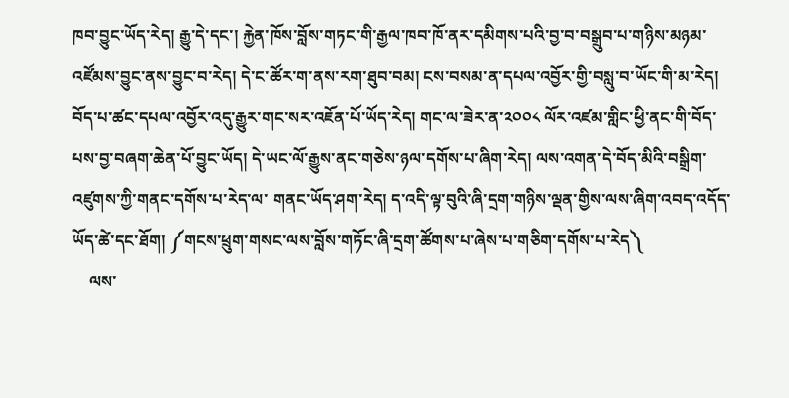ཁབ་བྱུང་ཡོད་རེད། རྒྱུ་དེ་དང་། རྐྱེན་ཁོས་བློས་གཏང་གི་རྒྱལ་ཁབ་ཁོ་ནར་དམིགས་པའི་བྱ་བ་བསྒྲུབ་པ་གཉིས་མཉམ་འཛོམས་བྱུང་ནས་བྱུང་བ་རེད། དེ་ང་ཚོར་ག་ནས་རག་ཐུབ་བམ། ངས་བསམ་ན་དཔལ་འབྱོར་གྱི་བསླུ་བ་ཡོང་གི་མ་རེད། བོད་པ་ཚང་དཔལ་འབྱོར་འདུ་རྒྱུར་གང་སར་འཇོན་པོ་ཡོད་རེད། གང་ལ་ཟེར་ན་༢༠༠༨ ལོར་འཛམ་གླིང་ཕྱི་ནང་གི་བོད་པས་བྱ་བཞག་ཆེན་པོ་བྱུང་ཡོད། དེ་ཡང་ལོ་རྒྱུས་ནང་གཅེས་ཉལ་དགོས་པ་ཞིག་རེད། ལས་འགན་དེ་བོད་མིའི་བསྒྲིག་འཛུགས་ཀྱི་གནང་དགོས་པ་རེད་ལ་ གནང་ཡོད་ཤག་རེད། ད་འདི་ལྟ་བུའི་ཞི་དྲག་གཉིས་ལྡན་གྱིས་ལས་ཞིག་འབད་འདོད་ཡོད་ཚེ་དང་ཐོག། ༼གངས་ཕྲུག་གསང་ལས་བློས་གཏོང་ཞི་དྲག་ཚོགས་པ་ཞེས་པ་གཅིག་དགོས་པ་རེད༽
    ལས་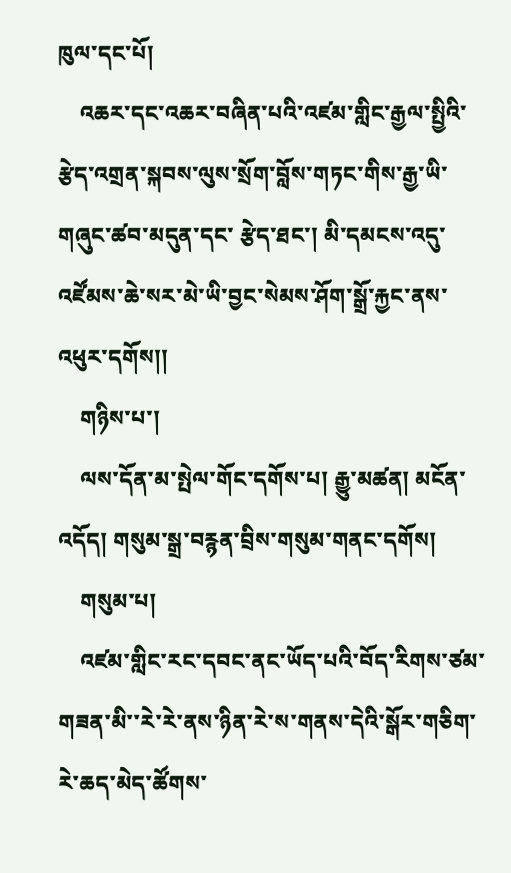ཁུལ་དང་པོ།
    འཆར་དང་འཆར་བཞིན་པའི་འཛམ་གླིང་རྒྱལ་སྤྱིའི་རྩེད་འགྲན་སྐབས་ལུས་སྲོག་བློས་གཏང་གིས་རྒྱ་ཡི་གཞུང་ཚབ་མདུན་དང་ རྩེད་ཐང་། མི་དམངས་འདུ་འཛོམས་ཆེ་སར་མེ་ཡི་བྱང་སེམས་ཤོག་སྒྲོ་རྐྱང་ནས་འཕུར་དགོས།།
    གཉིས་པ་།
    ལས་དོན་མ་སྤེལ་གོང་དགོས་པ། རྒྱུ་མཚན། མངོན་འདོད། གསུམ་སྒྲ་བརྙན་བྲིས་གསུམ་གནང་དགོས།
    གསུམ་པ།
    འཛམ་གླིང་རང་དབང་ནང་ཡོད་པའི་བོད་རིགས་ཙམ་གཟན་མི་་རེ་རེ་ནས་ཉིན་རེ་ས་གནས་དེའི་སྒོར་གཅིག་རེ་ཆད་མེད་ཚོགས་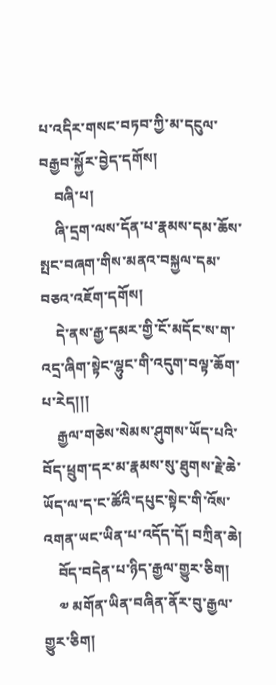པ་འདིར་གསང་བཏབ་ཀྱི་མ་དངུལ་བརྒྱབ་སྐྱོར་བྱེད་དགོས།
    བཞི་པ།
    ཞི་དྲག་ལས་དོན་པ་རྣམས་དམ་ཆོས་སྤང་བཞག་གིས་མནའ་བསྐྱལ་དམ་བཅའ་འཇོག་དགོས།
    དེ་ནས་རྒྱ་དམར་གྱི་ངོ་མདོང་ས་ག་འདྲ་ཞིག་སྟེང་ལྷུང་གི་འདུག་བལྟ་ཆོག་པ་རེད།།།
    རྒྱལ་གཅེས་སེམས་ཤུགས་ཡོད་པའི་བོད་ཕྲུག་དར་མ་རྣམས་སུ་ཐུགས་རྗེ་ཆེ་ཡོད་ལ་ད་ང་ཚོའི་དཔུང་སྟེང་གི་འོས་འགན་ཡང་ཡིན་པ་འདོད་དོ། བཀྲིན་ཆེ།
    བོད་བདེན་པ་ཉིད་རྒྱལ་གྱུར་ཅིག།
    ༧ མགོན་ཡིན་བཞིན་ནོར་བུ་རྒྱལ་གྱུར་ཅིག།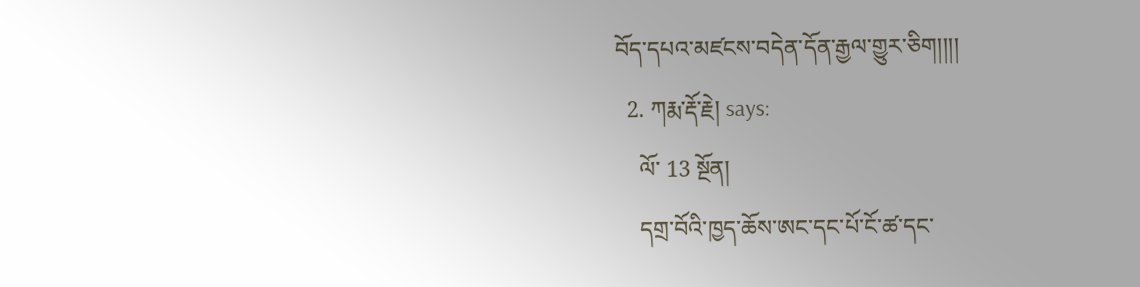བོད་དཔའ་མཛངས་བདེན་དོན་རྒྱལ་གྱུར་ཅིག།།།།
  2. ཀརྨ་རྡོ་རྗེ། says:
    ལོ་ 13 སྔོན།
    དགྲ་བོའི་ཁྱད་ཆོས་ཨང་དང་པོ་ངོ་ཚ་དང་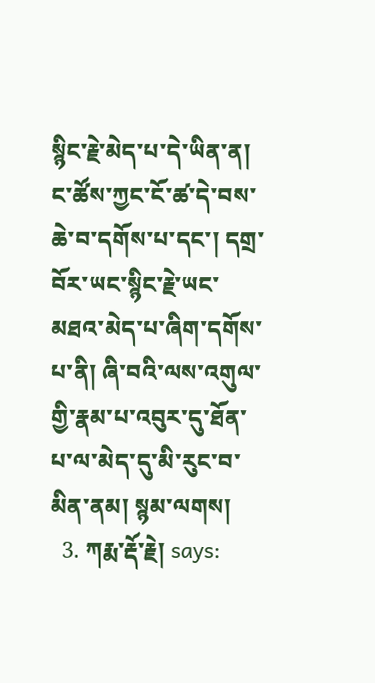སྙིང་རྗེ་མེད་པ་དེ་ཡིན་ན། ང་ཚོས་ཀྱང་ངོ་ཚ་དེ་བས་ཆེ་བ་དགོས་པ་དང་། དགྲ་བོར་ཡང་སྙིང་རྗེ་ཡང་མཐའ་མེད་པ་ཞིག་དགོས་པ་ནི། ཞི་བའི་ལས་འགུལ་གྱི་རྣམ་པ་འབུར་དུ་ཐོན་པ་ལ་མེད་དུ་མི་རུང་བ་མིན་ནམ། སྙམ་ལགས།
  3. ཀརྨ་རྡོ་རྗེ། says: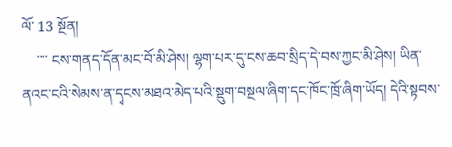ལོ་ 13 སྔོན།
    ་་་་ ངས་གནད་དོན་མང་བོ་མི་ཤེས། ལྷག་པར་དུ་ངས་ཆབ་སྲིད་དེ་བས་ཀྱང་མི་ཤེས། ཡིན་ནའང་ངའི་སེམས་ན་དྭངས་མཐའ་མེད་པའི་སྡུག་བསྔལ་ཞིག་དང་ཁོང་ཁྲོ་ཞིག་ཡོད། དེའི་སྟབས་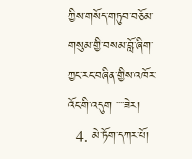ཀྱིས་གསོད་གཏུབ་བཅོམ་གསུམ་གྱི་བསམ་བློ་ཞིག་ཀྱང་རང་བཞིན་གྱིས་འཁོར་འོང་གི་འདུག ་་་་ཟེར།
  4. མེ་ཏོག་དཀར་པོ།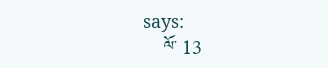says:
    ལོ་ 13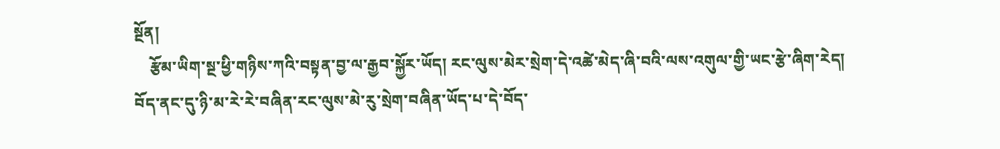སྔོན།
    རྩོམ་ཡིག་སྔ་ཕྱི་གཉིས་ཀའི་བསྟན་བྱ་ལ་རྒྱབ་སྐྱོར་ཡོད། རང་ལུས་མེར་སྲེག་དེ་འཚེ་མེད་ཞི་བའི་ལས་འགུལ་གྱི་ཡང་རྩེ་ཞིག་རེད། བོད་ནང་དུ་ཉི་མ་རེ་རེ་བཞིན་རང་ལུས་མེ་རུ་སྲེག་བཞིན་ཡོད་པ་དེ་བོད་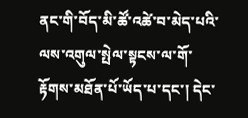ནང་གི་བོད་མི་ཚོ་འཚེ་བ་མེད་པའི་ལས་འགུལ་སྤེལ་སྟངས་ལ་གོ་རྟོགས་མཐོན་པོ་ཡོད་པ་དང་། དེང་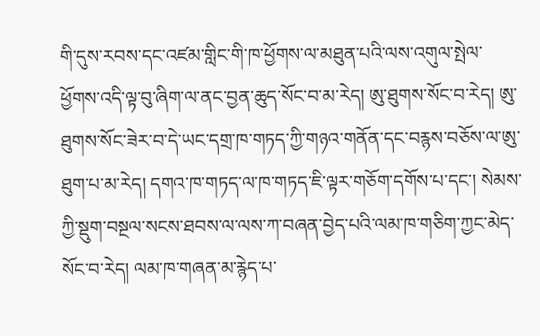གི་དུས་རབས་དང་འཛམ་གླིང་གི་ཁ་ཕྱོགས་ལ་མཐུན་པའི་ལས་འགུལ་སྤེལ་ཕྱོགས་འདི་ལྟ་བུ་ཞིག་ལ་ནང་བྱན་ཆུད་སོང་བ་མ་རེད། ཨུ་ཐུགས་སོང་བ་རེད། ཨུ་ཐུགས་སོང་ཟེར་བ་དེ་ཡང་དགྲ་ཁ་གཏད་ཀྱི་གཉའ་གནོན་དང་བརྙས་བཅོས་ལ་ཨུ་ཐུག་པ་མ་རེད། དགའ་ཁ་གཏད་ལ་ཁ་གཏད་ཇི་ལྟར་གཅོག་དགོས་པ་དང་། སེམས་ཀྱི་སྡུག་བསྔལ་སངས་ཐབས་ལ་ལས་ཀ་བཞན་བྱེད་པའི་ལམ་ཁ་གཅིག་ཀྱང་མེད་སོང་བ་རེད། ལམ་ཁ་གཞན་མ་རྙེད་པ་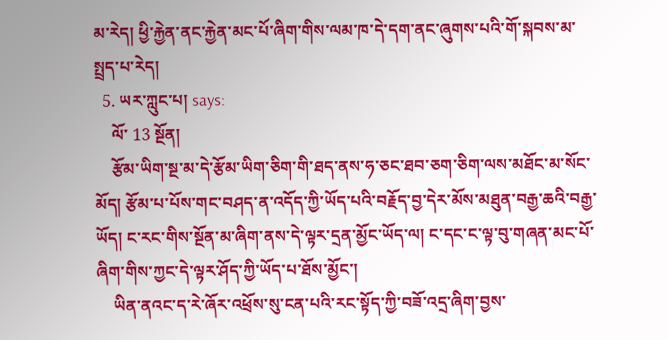མ་རེད། ཕྱི་རྐྱེན་ནང་རྐྱེན་མང་པོ་ཞིག་གིས་ལམ་ཁ་དེ་དག་ནང་ཞུགས་པའི་གོ་སྐབས་མ་སྤྲད་པ་རེད།
  5. ཡར་ཀླུང་པ། says:
    ལོ་ 13 སྔོན།
    རྩོམ་ཡིག་སྔ་མ་དེ་རྩོམ་ཡིག་ཅིག་གི་ཐད་ནས་ཧ་ཅང་ཐབ་ཅག་ཅིག་ལས་མཐོང་མ་སོང་མོད། རྩོམ་པ་པོས་གང་བཤད་ན་འདོད་ཀྱི་ཡོད་པའི་བརྗོད་བྱ་དེར་མོས་མཐུན་བརྒྱ་ཆའི་བརྒྱ་ཡོད། ང་རང་གིས་སྔོན་མ་ཞིག་ནས་དེ་ལྟར་དྲན་མྱོང་ཡོད་ལ། ང་དང་ང་ལྟ་བུ་གཞན་མང་པོ་ཞིག་གིས་ཀྱང་དེ་ལྟར་ཤོད་ཀྱི་ཡོད་པ་ཐོས་མྱོང་།
    ཡིན་ནའང་ད་རེ་ཞོར་འཕྲོས་སུ་ངན་པའི་རང་སྟོད་ཀྱི་བཟོ་འདྲ་ཞིག་བྱས་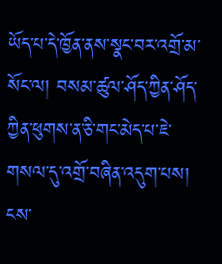ཡོད་པ་དེ་ཁྱོན་ནས་སྣང་བར་འགྲོ་མ་སོང་ལ། བསམ་ཚུལ་ཤོད་ཀྱིན་ཤོད་ཀྱིན་ཕུགས་ན་ཅི་གང་མེད་པ་ཇེ་གསལ་དུ་འགྲོ་བཞིན་འདུག་པས། ངས་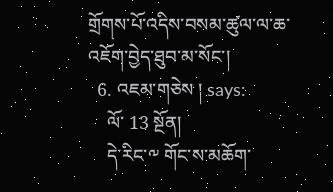གྲོགས་པོ་འདིས་བསམ་ཚུལ་ལ་ཆ་འཇོག་བྱེད་ཐུབ་མ་སོང་།
  6. འཇམ་གཅེས ། says:
    ལོ་ 13 སྔོན།
    དེ་རིང་༸ གོང་ས་མཆོག་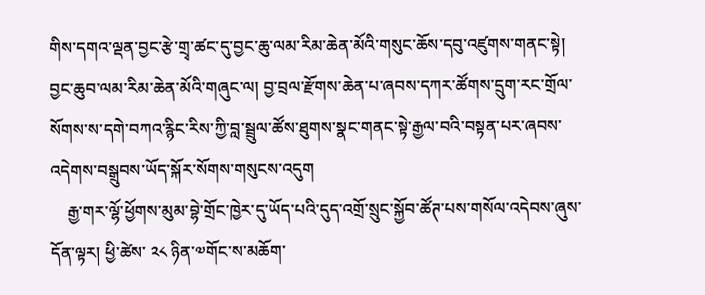གིས་དགའ་ལྡན་བྱང་རྩེ་གྲྭ་ཚང་དུ་བྱང་ཆུ་ལམ་རིམ་ཆེན་མོའི་གསུང་ཆོས་དབུ་འཛུགས་གནང་སྟེ། བྱང་ཆུབ་ལམ་རིམ་ཆེན་མོའི་གཞུང་ལ། བྱ་བྲལ་རྫོགས་ཆེན་པ་ཞབས་དཀར་ཚོགས་དྲུག་རང་གྲོལ་སོགས་ས་དགེ་བཀའ་རྙིང་རིས་ཀྱི་བླ་སྦྲུལ་ཚོས་ཐུགས་སྣང་གནང་སྟེ་རྒྱལ་བའི་བསྟན་པར་ཞབས་འདེགས་བསྒྲུབས་ཡོད་སྐོར་སོགས་གསུངས་འདུག
    རྒྱ་གར་ལྷོ་ཕྱོགས་མུམ་བྷེ་གྲོང་ཁྱེར་དུ་ཡོད་པའི་དུད་འགྲོ་སྲུང་སྐྱོབ་ཚོཊ་པས་གསོལ་འདེབས་ཞུས་དོན་ལྟར། ཕྱི་ཚེས་ ༢༨ ཉིན་༧གོང་ས་མཆོག་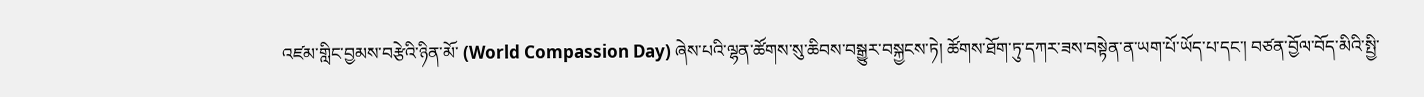འཛམ་གླིང་བྱམས་བརྩེའི་ཉིན་མོ་ (World Compassion Day) ཞེས་པའི་ལྷན་ཚོགས་སུ་ཆིབས་བསྒྱུར་བསྐྱངས་ཏེ། ཚོགས་ཐོག་ཏུ་དཀར་ཟས་བསྟེན་ན་ཡག་པོ་ཡོད་པ་དང་། བཙན་བྱོལ་བོད་མིའི་སྤྱི་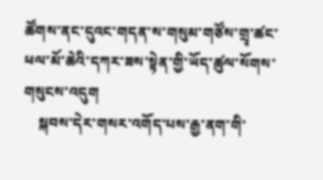ཚོགས་ནང་དུའང་གདན་ས་གསུམ་གཙོས་གྲྭ་ཚང་ཕལ་མོ་ཆེའི་དཀར་ཟས་སྟེན་གྱི་ཡོད་ཚུལ་སོགས་གསུངས་འདུག
    སྐབས་དེར་གསར་འགོད་པས་རྒྱ་ནག་གི་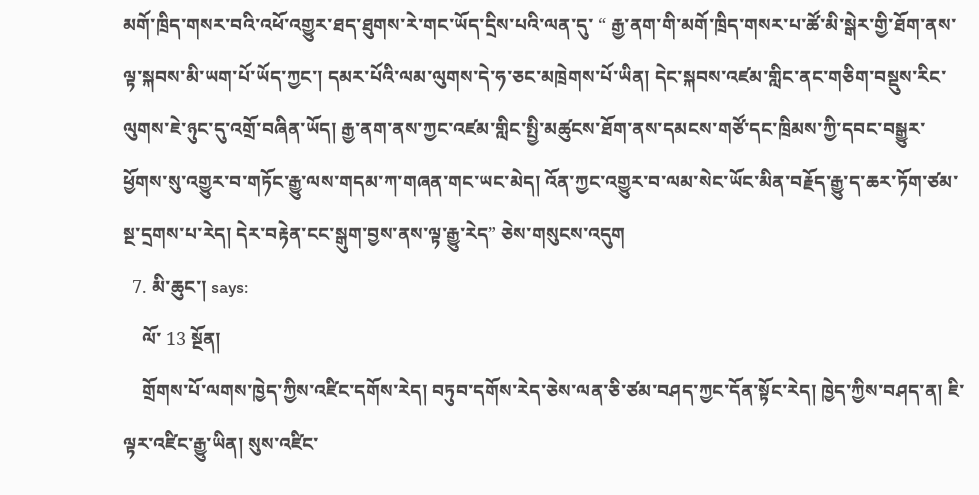མགོ་ཁྲིད་གསར་བའི་འཕོ་འགྱུར་ཐད་ཐུགས་རེ་གང་ཡོད་དྲིས་པའི་ལན་དུ་ “ རྒྱ་ནག་གི་མགོ་ཁྲིད་གསར་པ་ཚོ་མི་སྒེར་གྱི་ཐོག་ནས་ལྟ་སྐབས་མི་ཡག་པོ་ཡོད་ཀྱང་། དམར་པོའི་ལམ་ལུགས་དེ་ཧ་ཅང་མཁྲེགས་པོ་ཡིན། དེང་སྐབས་འཛམ་གླིང་ནང་གཅིག་བསྡུས་རིང་ལུགས་ཇེ་ཉུང་དུ་འགྲོ་བཞིན་ཡོད། རྒྱ་ནག་ནས་ཀྱང་འཛམ་གླིང་སྤྱི་མཚུངས་ཐོག་ནས་དམངས་གཙོ་དང་ཁྲིམས་ཀྱི་དབང་བསྒྱུར་ཕྱོགས་སུ་འགྱུར་བ་གཏོང་རྒྱུ་ལས་གདམ་ཀ་གཞན་གང་ཡང་མེད། འོན་ཀྱང་འགྱུར་བ་ལམ་སེང་ཡོང་མིན་བརྗོད་རྒྱུ་ད་ཆར་ཏོག་ཙམ་སྔ་དྲགས་པ་རེད། དེར་བརྟེན་ངང་སྒུག་བྱས་ནས་ལྟ་རྒྱུ་རེད” ཅེས་གསུངས་འདུག
  7. མི་ཆུང་། says:
    ལོ་ 13 སྔོན།
    གྲོགས་པོ་ལགས་ཁྱེད་ཀྱིས་འཛིང་དགོས་རེད། བཏུབ་དགོས་རེད་ཅེས་ལན་ཅི་ཙམ་བཤད་ཀྱང་དོན་སྟོང་རེད། ཁྱེད་ཀྱིས་བཤད་ན། ཇི་ལྟར་འཛིང་རྒྱུ་ཡིན། སུས་འཛིང་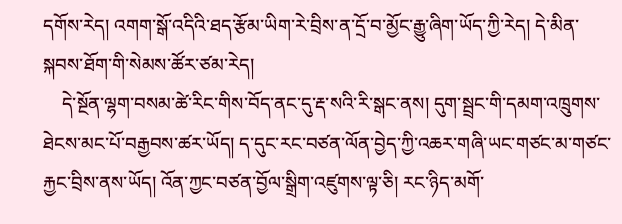དགོས་རེད། འགག་སྒོ་འདིའི་ཐད་རྩོམ་ཡིག་རེ་བྲིས་ན་དྲོ་བ་མྱོང་རྒྱུ་ཞིག་ཡོད་ཀྱི་རེད། དེ་མིན་སྐབས་ཐོག་གི་སེམས་ཚོར་ཙམ་རེད།
    དེ་སྔོན་ལྷག་བསམ་ཚེ་རིང་གིས་བོད་ནང་དུ་རྡ་སའི་རི་སྒང་ནས། དུག་སྦྲང་གི་དམག་འཁྲུགས་ཐེངས་མང་པོ་བརྒྱབས་ཚར་ཡོད། ད་དུང་རང་བཙན་ལོན་བྱེད་ཀྱི་འཆར་གཞི་ཡང་གཙང་མ་གཙང་རྐྱང་བྲིས་ནས་ཡོད། འོན་ཀྱང་བཙན་བྱོལ་སྒྲིག་འཛུགས་ལྟ་ཅི། རང་ཉིད་མགོ་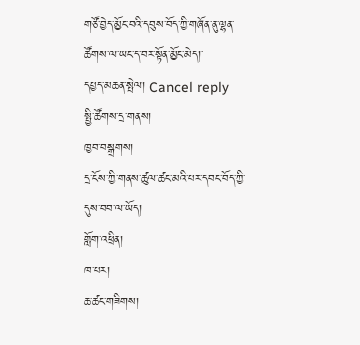གཙོ་བྱེད་མྱོང་བའི་དབུས་བོད་ཀྱི་གཞོན་ནུ་ལྷན་ཚོགས་ལ་ཡང་ད་བར་སྟོན་མྱོང་མེད།་
དཔྱད་མཆན་སྤེལ། Cancel reply
སྤྱི་ཚོགས་དྲ་གནས།
ཁྱབ་བསྒྲགས།
དྲ་ངོས་ཀྱི་གནས་ཚུལ་ཚང་མའི་པར་དབང་བོད་ཀྱི་དུས་བབ་ལ་ཡོད།
གློག་འཕྲིན།
ཁ་པར།
ཆ་ཚང་གཟིགས།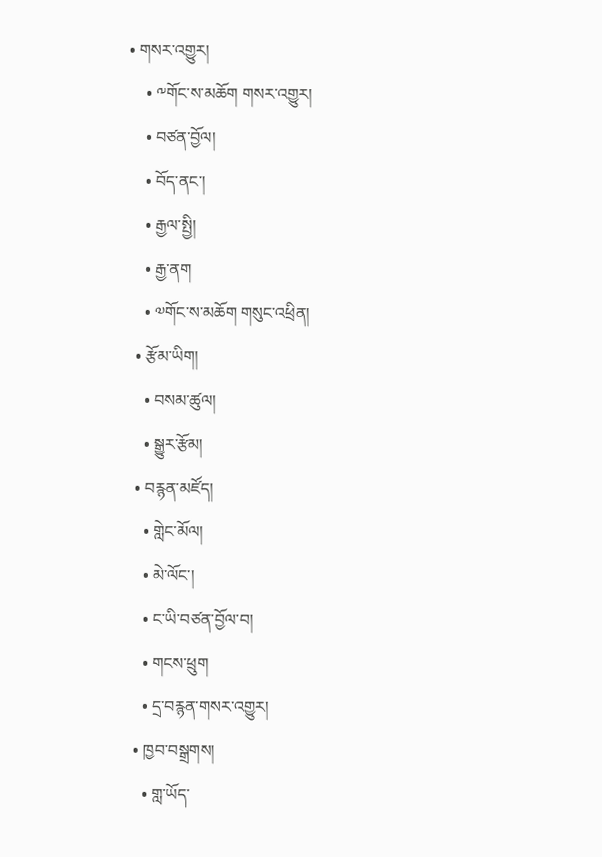• གསར་འགྱུར།
    • ༸གོང་ས་མཆོག གསར་འགྱུར།
    • བཙན་བྱོལ།
    • བོད་ནང་།
    • རྒྱལ་སྤྱི།
    • རྒྱ་ནག
    • ༧གོང་ས་མཆོག གསུང་འཕྲིན།
  • རྩོམ་ཡིག།
    • བསམ་ཚུལ།
    • སྒྱུར་རྩོམ།
  • བརྙན་མཛོད།
    • གླེང་མོལ།
    • མེ་ལོང་།
    • ང་ཡི་བཙན་བྱོལ་བ།
    • གངས་ཕྲུག
    • དྲ་བརྙན་གསར་འགྱུར།
  • ཁྱབ་བསྒྲགས།
    • གླ་ཡོད་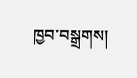ཁྱབ་བསྒྲགས།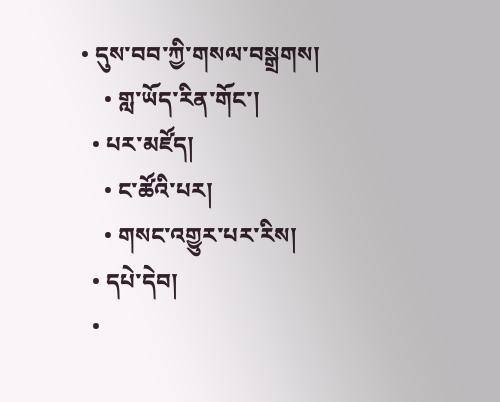• དུས་བབ་ཀྱི་གསལ་བསྒྲགས།
    • གླ་ཡོད་རིན་གོང་།
  • པར་མཛོད།
    • ང་ཚོའི་པར།
    • གསང་འགྱུར་པར་རིས།
  • དཔེ་དེབ།
  •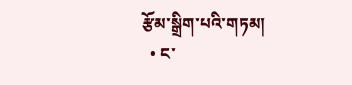རྩོམ་སྒྲིག་པའི་གཏམ།
  • ང་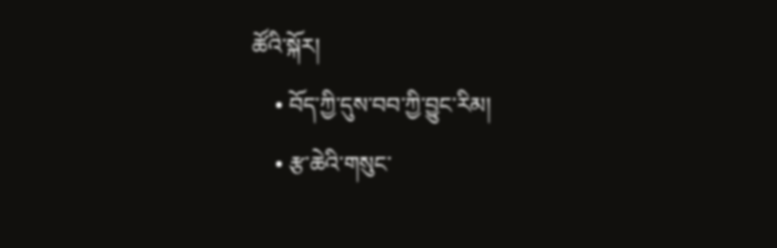ཚོའི་སྐོར།
    • བོད་ཀྱི་དུས་བབ་ཀྱི་བྱུང་རིམ།
    • རྩ་ཆེའི་གསུང་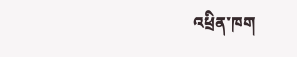འཕྲིན་ཁག